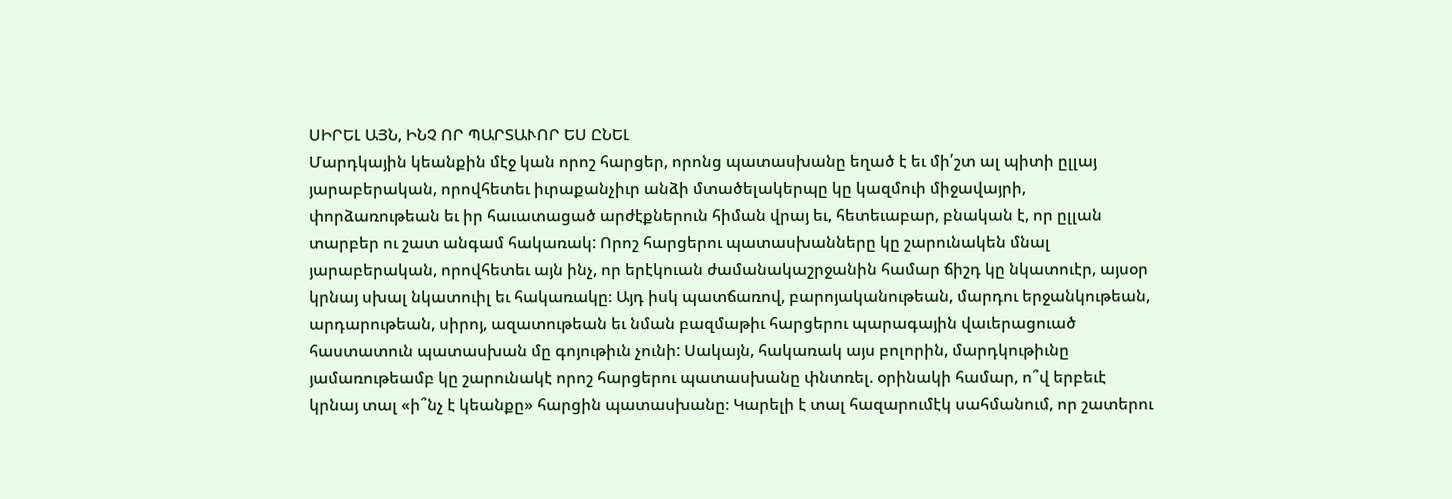ՍԻՐԵԼ ԱՅՆ, ԻՆՉ ՈՐ ՊԱՐՏԱՒՈՐ ԵՍ ԸՆԵԼ
Մարդկային կեանքին մէջ կան որոշ հարցեր, որոնց պատասխանը եղած է եւ մի՛շտ ալ պիտի ըլլայ յարաբերական, որովհետեւ իւրաքանչիւր անձի մտածելակերպը կը կազմուի միջավայրի, փորձառութեան եւ իր հաւատացած արժէքներուն հիման վրայ եւ, հետեւաբար, բնական է, որ ըլլան տարբեր ու շատ անգամ հակառակ: Որոշ հարցերու պատասխանները կը շարունակեն մնալ յարաբերական, որովհետեւ այն ինչ, որ երէկուան ժամանակաշրջանին համար ճիշդ կը նկատուէր, այսօր կրնայ սխալ նկատուիլ եւ հակառակը։ Այդ իսկ պատճառով, բարոյականութեան, մարդու երջանկութեան, արդարութեան, սիրոյ, ազատութեան եւ նման բազմաթիւ հարցերու պարագային վաւերացուած հաստատուն պատասխան մը գոյութիւն չունի: Սակայն, հակառակ այս բոլորին, մարդկութիւնը յամառութեամբ կը շարունակէ որոշ հարցերու պատասխանը փնտռել. օրինակի համար, ո՞վ երբեւէ կրնայ տալ «ի՞նչ է կեանքը» հարցին պատասխանը։ Կարելի է տալ հազարումէկ սահմանում, որ շատերու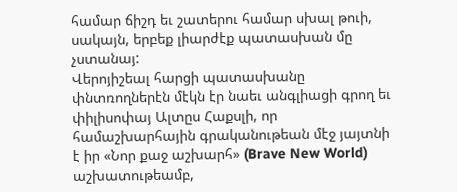համար ճիշդ եւ շատերու համար սխալ թուի, սակայն, երբեք լիարժէք պատասխան մը չստանայ:
Վերոյիշեալ հարցի պատասխանը փնտռողներէն մէկն էր նաեւ անգլիացի գրող եւ փիլիսոփայ Ալտըս Հաքսլի, որ համաշխարհային գրականութեան մէջ յայտնի է իր «Նոր քաջ աշխարհ» (Brave New World) աշխատութեամբ,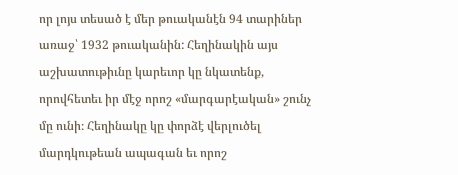որ լոյս տեսած է մեր թուականէն 94 տարիներ առաջ՝ 1932 թուականին: Հեղինակին այս աշխատութիւնը կարեւոր կը նկատենք, որովհետեւ իր մէջ որոշ «մարգարէական» շունչ մը ունի։ Հեղինակը կը փորձէ վերլուծել մարդկութեան ապագան եւ որոշ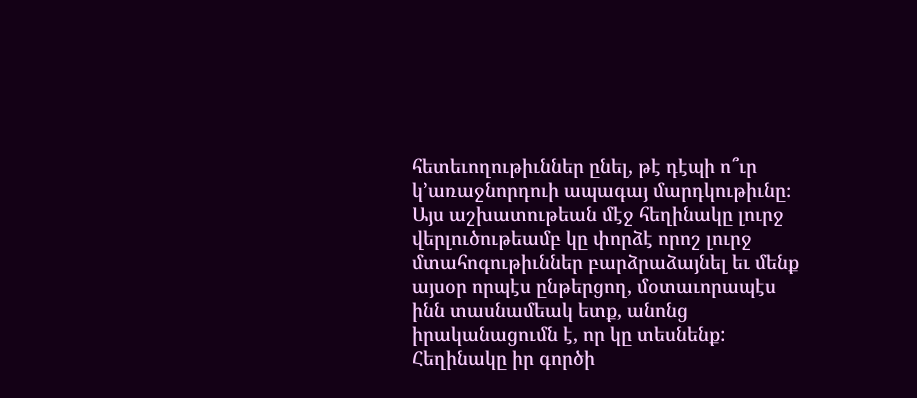հետեւողութիւններ ընել, թէ դէպի ո՞ւր կ՚առաջնորդուի ապագայ մարդկութիւնը։ Այս աշխատութեան մէջ հեղինակը լուրջ վերլուծութեամբ կը փորձէ որոշ լուրջ մտահոգութիւններ բարձրաձայնել եւ մենք այսօր որպէս ընթերցող, մօտաւորապէս ինն տասնամեակ ետք, անոնց իրականացումն է, որ կը տեսնենք:
Հեղինակը իր գործի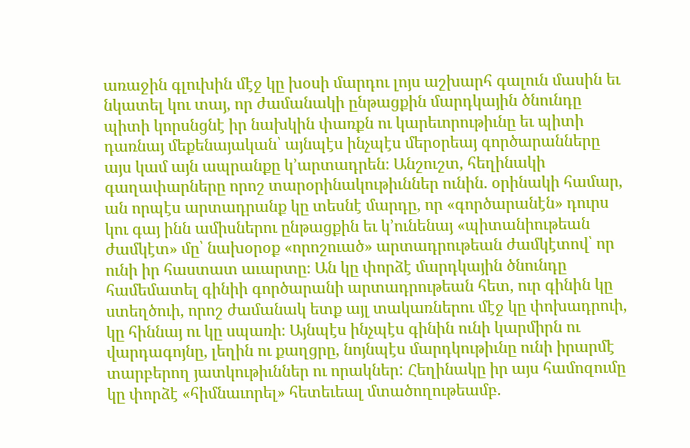առաջին գլուխին մէջ կը խօսի մարդու լոյս աշխարհ գալուն մասին եւ նկատել կու տայ, որ ժամանակի ընթացքին մարդկային ծնունդը պիտի կորսնցնէ իր նախկին փառքն ու կարեւորութիւնը եւ պիտի դառնայ մեքենայական՝ այնպէս ինչպէս մերօրեայ գործարանները այս կամ այն ապրանքը կ՚արտադրեն։ Անշուշտ, հեղինակի գաղափարները որոշ տարօրինակութիւններ ունին. օրինակի համար, ան որպէս արտադրանք կը տեսնէ մարդը, որ «գործարանէն» դուրս կու գայ ինն ամիսներու ընթացքին եւ կ՚ունենայ «պիտանիութեան ժամկէտ» մը՝ նախօրօք «որոշուած» արտադրութեան ժամկէտով՝ որ ունի իր հաստատ աւարտը։ Ան կը փորձէ մարդկային ծնունդը համեմատել գինիի գործարանի արտադրութեան հետ, ուր գինին կը ստեղծուի, որոշ ժամանակ ետք այլ տակառներու մէջ կը փոխադրուի, կը հիննայ ու կը սպառի։ Այնպէս ինչպէս գինին ունի կարմիրն ու վարդագոյնը, լեղին ու քաղցրը, նոյնպէս մարդկութիւնը ունի իրարմէ տարբերող յատկութիւններ ու որակներ: Հեղինակը իր այս համոզումը կը փորձէ «հիմնաւորել» հետեւեալ մտածողութեամբ.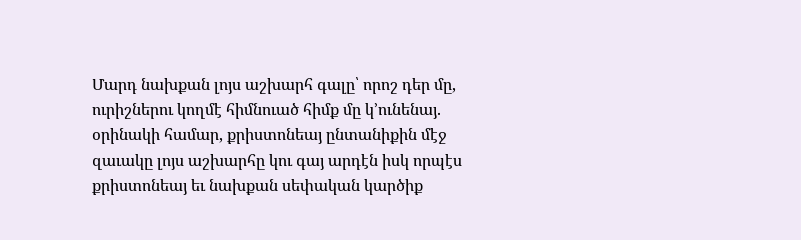Մարդ նախքան լոյս աշխարհ գալը՝ որոշ դեր մը, ուրիշներու կողմէ հիմնուած հիմք մը կ՚ունենայ. օրինակի համար, քրիստոնեայ ընտանիքին մէջ զաւակը լոյս աշխարհը կու գայ արդէն իսկ որպէս քրիստոնեայ եւ նախքան սեփական կարծիք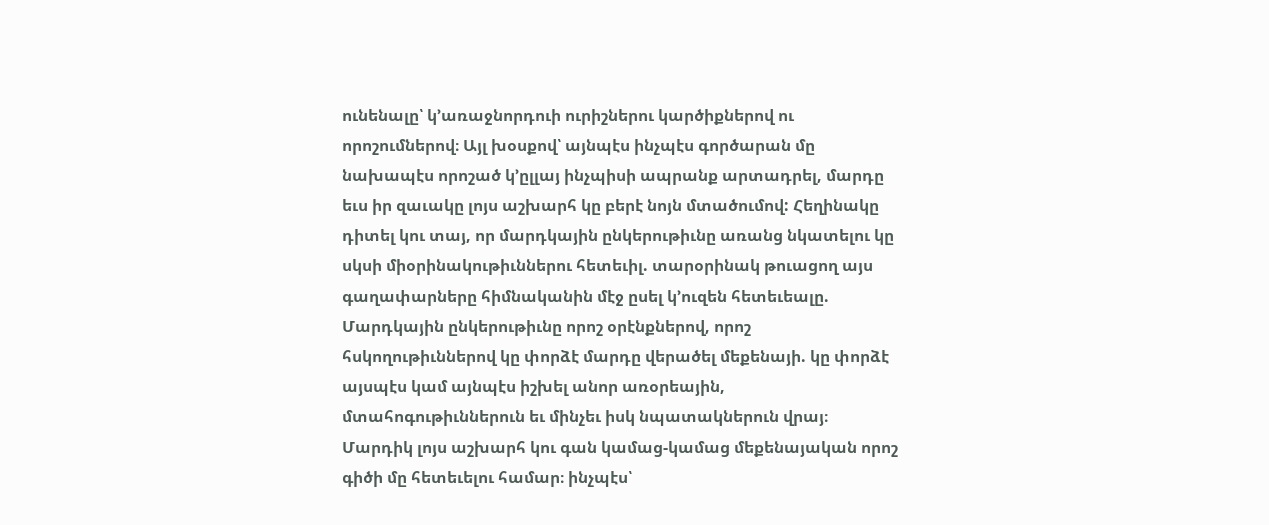ունենալը՝ կ՚առաջնորդուի ուրիշներու կարծիքներով ու որոշումներով։ Այլ խօսքով՝ այնպէս ինչպէս գործարան մը նախապէս որոշած կ՚ըլլայ ինչպիսի ապրանք արտադրել, մարդը եւս իր զաւակը լոյս աշխարհ կը բերէ նոյն մտածումով: Հեղինակը դիտել կու տայ, որ մարդկային ընկերութիւնը առանց նկատելու կը սկսի միօրինակութիւններու հետեւիլ. տարօրինակ թուացող այս գաղափարները հիմնականին մէջ ըսել կ՚ուզեն հետեւեալը.
Մարդկային ընկերութիւնը որոշ օրէնքներով, որոշ հսկողութիւններով կը փորձէ մարդը վերածել մեքենայի. կը փորձէ այսպէս կամ այնպէս իշխել անոր առօրեային, մտահոգութիւններուն եւ մինչեւ իսկ նպատակներուն վրայ։ Մարդիկ լոյս աշխարհ կու գան կամաց-կամաց մեքենայական որոշ գիծի մը հետեւելու համար։ ինչպէս՝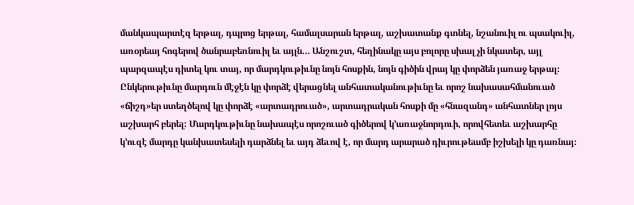մանկապարտէզ երթալ, դպրոց երթալ, համալսարան երթալ, աշխատանք գտնել, նշանուիլ ու պսակուիլ, առօրեայ հոգերով ծանրաբեռնուիլ եւ այլն… Անշուշտ, հեղինակը այս բոլորը սխալ չի նկատեր, այլ պարզապէս դիտել կու տայ, որ մարդկութիւնը նոյն հոսքին, նոյն գիծին վրայ կը փորձեն յառաջ երթալ։ Ընկերութիւնը մարդուն մէջէն կը փորձէ վերացնել անհատականութիւնը եւ որոշ նախասահմանուած «ճիշդ»եր ստեղծելով կը փորձէ «արտադրուած», արտադրական հոսքի մը «հնազանդ» անհատներ լոյս աշխարհ բերել: Մարդկութիւնը նախապէս որոշուած գիծերով կ՚առաջնորդուի, որովհետեւ աշխարհը կ՚ուզէ մարդը կանխատեսելի դարձնել եւ այդ ձեւով է, որ մարդ արարած դիւրութեամբ իշխելի կը դառնայ։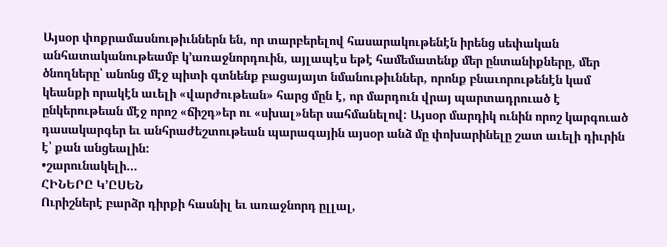Այսօր փոքրամասնութիւններն են, որ տարբերելով հասարակութենէն իրենց սեփական անհատականութեամբ կ՚առաջնորդուին, այլապէս եթէ համեմատենք մեր ընտանիքները, մեր ծնողները՝ անոնց մէջ պիտի գտնենք բացայայտ նմանութիւններ, որոնք բնաւորութենէն կամ կեանքի որակէն աւելի «վարժութեան» հարց մըն է, որ մարդուն վրայ պարտադրուած է ընկերութեան մէջ որոշ «ճիշդ»եր ու «սխալ»ներ սահմանելով: Այսօր մարդիկ ունին որոշ կարգուած դասակարգեր եւ անհրաժեշտութեան պարագային այսօր անձ մը փոխարինելը շատ աւելի դիւրին է՝ քան անցեալին:
•շարունակելի…
ՀԻՆԵՐԸ Կ՚ԸՍԵՆ
Ուրիշներէ բարձր դիրքի հասնիլ եւ առաջնորդ ըլլալ,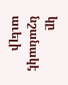կը նշանակէ աւելի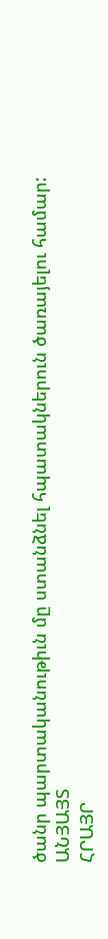ծանր պարտականութիւն մը ստանձնել հպատակներուն ծառայելու համար:
ԱՆՅԱՅՏ
ՀՐԱՅՐ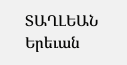ՏԱՂԼԵԱՆ
Երեւան